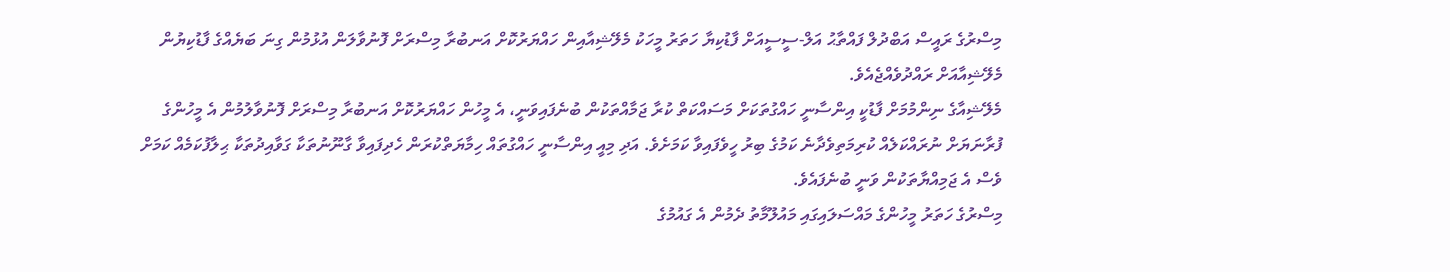މިސްރުގެ ރައީސް އަބްދުލް ފައްތާޙު އަލް-ސީސީއަށް ފާޑުކިޔާ ހަތަރު މީހަކު މެލޭޝިއާއިން ހައްޔަރުކޮށް އަނބުރާ މިސްރަށް ފޮނުވާލަން އުޅުމުން ގިނަ ބަޔެއްގެ ފާޑުކިޔުން މެލޭޝިއާއަށް ރައްދުވެއްޖެއެވެ.
މެލޭޝިއާގެ ނިންމުމަށް ފާޑުކީ އިންސާނީ ހައްގުތަކަށް މަސައްކަތް ކުރާ ޖަމާއްތަކުން ބުނެފައިވަނީ، އެ މީހުން ހައްޔަރުކޮށް އަނބުރާ މިސްރަށް ފޮނުވާލުމުން އެ މީހުންގެ ފުރާނަޔަށް ނުރައްކަލެއް ކުރިމަތިވެދާނެ ކަމުގެ ބިރު ހީވެފައިވާ ކަމަށެވެ. އަދި މިއީ އިންސާނީ ހައްގުތައް ހިމާޔަތްކުރަން ހެދިފައިވާ ގާނޫނުތަކާ ގަވާއިދުތަކާ ޙިލާފުކަމެއް ކަމަށް ވެސް އެ ޖަމިއްޔާތަކުން ވަނީ ބުނެފައެވެ.
މިސްރުގެ ހަތަރު މީހުންގެ މައްސަލައިގައި މައުލޫމާތު ދެމުން އެ ގައުމުގެ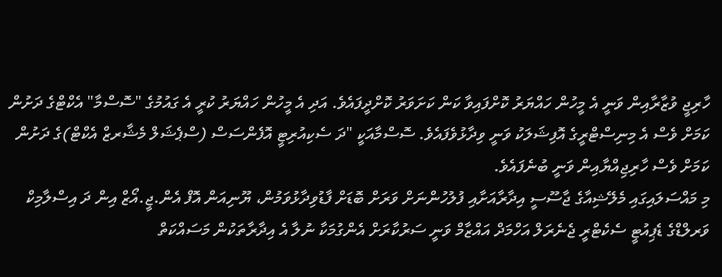ހާރިޖީ ވުޒާރާއިން ވަނީ އެ މީހުން ހައްޔަރު ކޮށްފައިވާ ކަން ކަށަވަރު ކޮށްދީފައެވެ. އަދި އެ މީހުން ހައްޔަރު ކުރީ އެ ގައުމުގެ "ސޮސްމާ" އެކްޓްގެ ދަށުން ކަމަށް ވެސް އެ މިނިސްޓްރީގެ އޮފިޝަލަކު ވަނީ ވިދާޅުވެފައެވެ. ސޮސްމާއަކީ "ދަ ސެކިއުރިޓީ އޮފެންސަސް (ސްޕެޝަލް މެޝާރޒް އެކްޓް)ގެ ދަށުން ކަމަށް ވެސް ހާރިޖިއްޔާއިން ވަނީ ބުނެފައެވެ.
މި މައްސަލައިގައި މެލޭޝިއާގެ ޖާސޫސީ އިދާރާއަށާއި ފުލުހުންނަށް ވަރަށް ބޮޑަށް ފާޑުވިދާޅުވަމުން، ޔޫނިއަން އޮފް އެން.ޖީ.އޯޒް އިން ދަ އިސްލާމިކް ވަރލްޑްގެ ޑެޕިއުޓީ ސެކެޓްރީ ޖެނެރަލް އަހްމަދް އައްޒާމް ވަނީ ސަރުކާރަށް އެންގުމަކާ ނުލާ އެ އިދާރާތަކުން މަސައްކަތް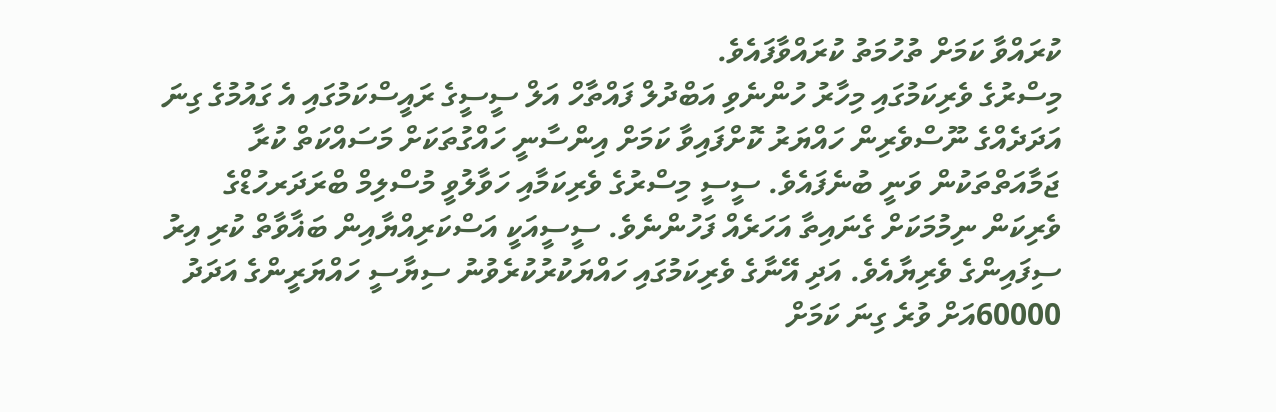ކުރައްވާ ކަމަށް ތުހުމަތު ކުރައްވާފައެވެ.
މިސްރުގެ ވެރިކަމުގައި މިހާރު ހުންނެވި އަބްދުލް ފައްތާހް އަލް ސީސީގެ ރައީސްކަމުގައި އެ ގައުމުގެ ގިނަ އަދަދެއްގެ ނޫސްވެރިން ހައްޔަރު ކޮށްފައިވާ ކަމަށް އިންސާނީ ހައްގުތަކަށް މަސައްކަތް ކުރާ ޖަމާއަތްތަކުން ވަނީ ބުނެފައެވެ. ސީސީ މިސްރުގެ ވެރިކަމާއި ހަވާލުވީ މުސްލިމް ބްރަދަރހުޑްގެ ވެރިކަން ނިމުމަކަށް ގެނައިތާ އަހަރެއް ފަހުންނެވެ. ސީސީއަކީ އަސްކަރިއްޔާއިން ބަޣާވާތް ކުރި އިރު ސިފައިންގެ ވެރިޔާއެވެ. އަދި އޭނާގެ ވެރިކަމުގައި ހައްޔަކުރުކުރެވުނު ސިޔާސީ ހައްޔަރީންގެ އަދަދު 60000އަށް ވުރެ ގިނަ ކަމަށް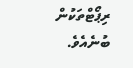ރިޕޯޓްތަކުން ބުނެއެވެ.